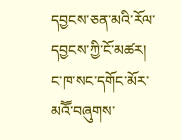དབྱངས་ཅན་མའི་རོལ་དབྱངས་ཀྱི་ངོ་མཚར།
ང་ཁ་སང་དགོང་མོར་མའཽ་བཞུགས་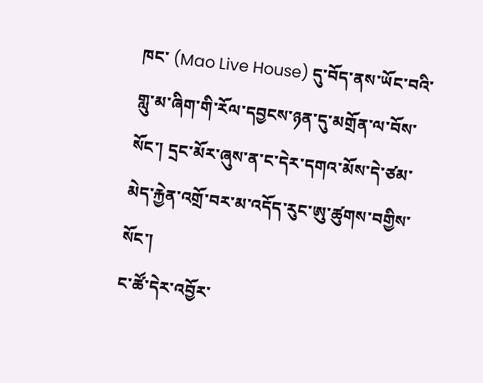ཁང་ (Mao Live House) དུ་བོད་ནས་ཡོང་བའི་གླུ་མ་ཞིག་གི་རོལ་དབྱངས་ཉན་དུ་མགྲོན་ལ་བོས་སོང་། དྲང་མོར་ཞུས་ན་ང་དེར་དགའ་མོས་དེ་ཙམ་མེད་རྐྱེན་འགྲོ་བར་མ་འདོད་རུང་ཨུ་ཚུགས་བགྱིས་སོང་།
ང་ཚོ་དེར་འབྱོར་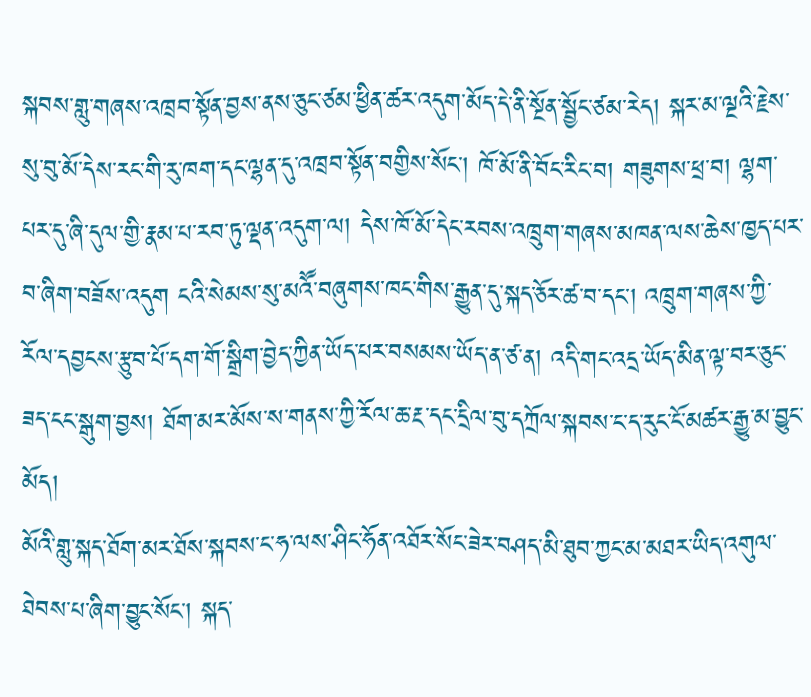སྐབས་གླུ་གཞས་འཁྲབ་སྟོན་བྱས་ནས་ཅུང་ཙམ་ཕྱིན་ཚར་འདུག་མོད་དེ་ནི་སྔོན་སྦྱོང་ཙམ་རེད། སྐར་མ་ལྔའི་རྗེས་སུ་བུ་མོ་དེས་རང་གི་རུ་ཁག་དང་ལྷན་དུ་འཁྲབ་སྟོན་བགྱིས་སོང་། ཁོ་མོ་ནི་བོང་རིང་བ། གཟུགས་ཕྲ་བ། ལྷག་པར་དུ་ཞི་དུལ་གྱི་རྣམ་པ་རབ་ཏུ་ལྡན་འདུག་ལ། དེས་ཁོ་མོ་དེང་རབས་འཁྲུག་གཞས་མཁན་ལས་ཆེས་ཁྱད་པར་བ་ཞིག་བཟོས་འདུག ངའི་སེམས་སུ་མའཽ་བཞུགས་ཁང་གིས་རྒྱུན་དུ་སྐད་ཅོར་ཚ་བ་དང་། འཁྲུག་གཞས་ཀྱི་རོལ་དབྱངས་རྩུབ་པོ་དག་གོ་སྒྲིག་བྱེད་ཀྱིན་ཡོད་པར་བསམས་ཡོད་ན་ཙ་ན། འདི་གང་འདྲ་ཡོད་མིན་ལྟ་བར་ཅུང་ཟད་ངང་སྒུག་བྱས། ཐོག་མར་མོས་ས་གནས་ཀྱི་རོལ་ཆ་རྔ་དང་དྲིལ་བུ་དཀྲོལ་སྐབས་ང་ད་རུང་ངོ་མཚར་རྒྱུ་མ་བྱུང་མོད།
མོའི་གླུ་སྐད་ཐོག་མར་ཐོས་སྐབས་ང་ཧ་ལས་ཤིང་ཧོན་འཐོར་སོང་ཟེར་བཤད་མི་ཐུབ་ཀྱང་མ་མཐར་ཡིད་འགུལ་ཐེབས་པ་ཞིག་བྱུང་སོང་། སྐད་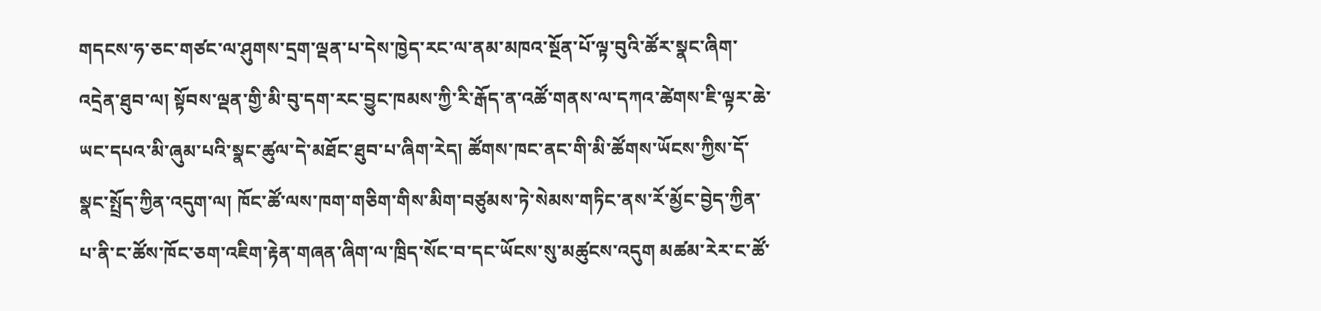གདངས་ཧ་ཅང་གཙང་ལ་ཤུགས་དྲག་ལྡན་པ་དེས་ཁྱེད་རང་ལ་ནམ་མཁའ་སྔོན་པོ་ལྟ་བུའི་ཚོར་སྣང་ཞིག་འདྲེན་ཐུབ་ལ། སྟོབས་ལྡན་གྱི་མི་བུ་དག་རང་བྱུང་ཁམས་ཀྱི་རི་རྒོད་ན་འཚོ་གནས་ལ་དཀའ་ཚེགས་ཇི་ལྟར་ཆེ་ཡང་དཔའ་མི་ཞུམ་པའི་སྣང་ཚུལ་དེ་མཐོང་ཐུབ་པ་ཞིག་རེད། ཚོགས་ཁང་ནང་གི་མི་ཚོགས་ཡོངས་ཀྱིས་དོ་སྣང་སྤྲོད་ཀྱིན་འདུག་ལ། ཁོང་ཚོ་ལས་ཁག་གཅིག་གིས་མིག་བཙུམས་ཏེ་སེམས་གཏིང་ནས་རོ་མྱོང་བྱེད་ཀྱིན་པ་ནི་ང་ཚོས་ཁོང་ཅག་འཇིག་རྟེན་གཞན་ཞིག་ལ་ཁྲིད་སོང་བ་དང་ཡོངས་སུ་མཚུངས་འདུག མཚམ་རེར་ང་ཚོ་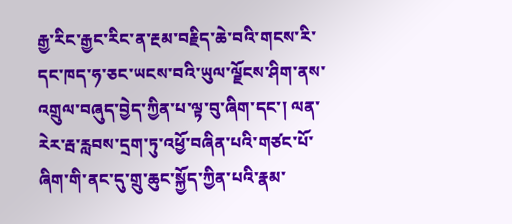རྒྱ་རིང་རྒྱང་རིང་ན་རྔམ་བརྗིད་ཆེ་བའི་གངས་རི་དང་ཁད་ཧ་ཅང་ཡངས་བའི་ཡུལ་ལྗོངས་ཤིག་ནས་འགྲུལ་བཞུད་བྱེད་ཀྱིན་པ་ལྟ་བུ་ཞིག་དང་། ལན་རེར་རྦ་རླབས་དྲག་ཏུ་འཕྱོ་བཞིན་པའི་གཙང་པོ་ཞིག་གི་ནང་དུ་གྲུ་ཆུང་སྐྱོད་ཀྱིན་པའི་རྣམ་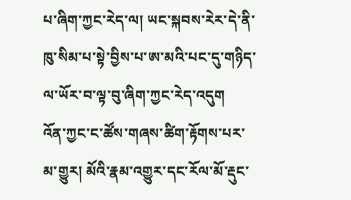པ་ཞིག་ཀྱང་རེད་ལ། ཡང་སྐབས་རེར་དེ་ནི་ཁུ་སིམ་པ་སྟེ་བྱིས་པ་ཨ་མའི་པང་དུ་གཉིད་ལ་ཡོར་བ་ལྟ་བུ་ཞིག་ཀྱང་རེད་འདུག
འོན་ཀྱང་ང་ཚོས་གཞས་ཚིག་རྟོགས་པར་མ་གྱུར། མོའི་རྣམ་འགྱུར་དང་རོལ་མོ་རྡུང་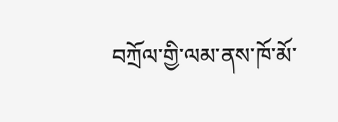བཀྲོལ་གྱི་ལམ་ནས་ཁོ་མོ་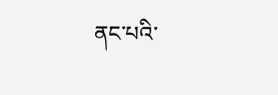ནང་པའི་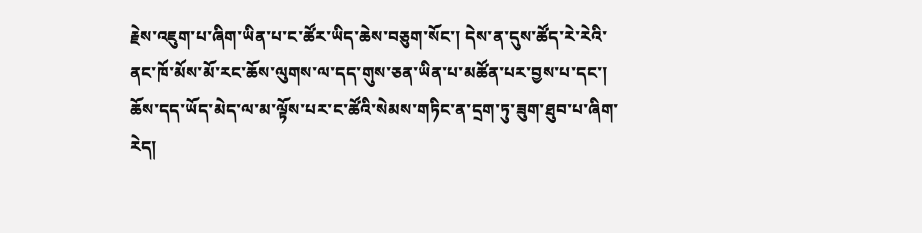རྗེས་འཇུག་པ་ཞིག་ཡིན་པ་ང་ཚོར་ཡིད་ཆེས་བཅུག་སོང་། དེས་ན་དུས་ཚོད་རེ་རེའི་ནང་ཁོ་མོས་མོ་རང་ཆོས་ལུགས་ལ་དད་གུས་ཅན་ཡིན་པ་མཚོན་པར་བྱས་པ་དང་། ཆོས་དད་ཡོད་མེད་ལ་མ་ལྟོས་པར་ང་ཚོའི་སེམས་གཏིང་ན་དྲག་ཏུ་ཟུག་ཐུབ་པ་ཞིག་རེད།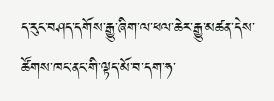ད་རུང་བཤད་དགོས་རྒྱུ་ཞིག་ལ་ཕལ་ཆེར་རྒྱུ་མཚན་དེས་ཚོགས་ཁང་ནང་གི་ལྟད་མོ་བ་དག་ཧ་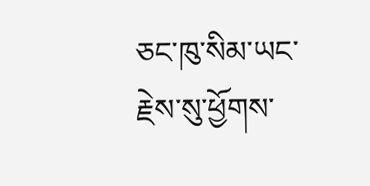ཅང་ཁུ་སིམ་ཡང་རྗེས་སུ་ཕྱོགས་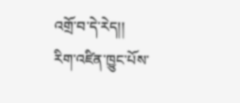འགྲོ་བ་དེ་རེད།།
རིག་འཛིན་ཁྱུང་པོས་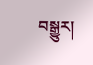བསྒྱུར།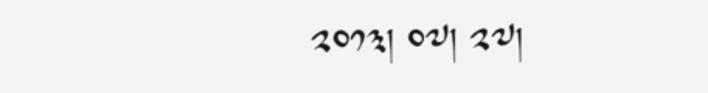༢༠༡༣། ༠༧། ༢༧།